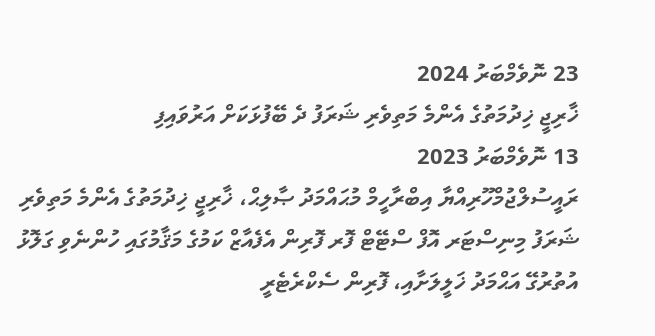23 ނޮވެމްބަރު 2024
ޚާރިޖީ ޚިދުމަތުގެ އެންމެ މަތިވެރި ޝަރަފު ދެ ބޭފުޅަކަށް އަރުވައިފި
13 ނޮވެމްބަރު 2023
ރައީސުލްޖުމްހޫރިއްޔާ އިބްރާހީމް މުޙައްމަދު ޞާލިޙް، ޚާރިޖީ ޚިދުމަތުގެ އެންމެ މަތިވެރި ޝަރަފު މިނިސްޓަރ އޮފް ސްޓޭޓް ފޮރ ފޮރިން އެފެއާޒް ކަމުގެ މަޤާމުގައި ހުންނެވި ގަލޮޅު އުތުރުގޭ އަޙްމަދު ޚަލީލަށާއި، ފޮރިން ސެކްރެޓެރީ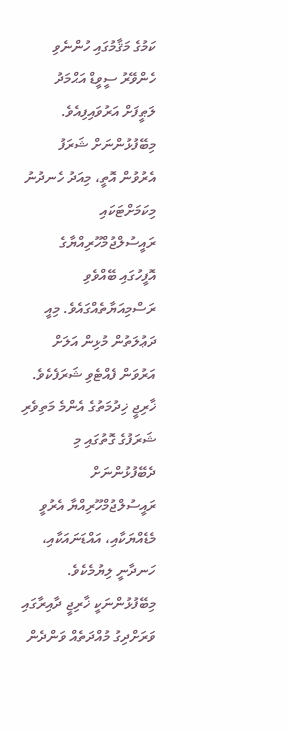ކަމުގެ މަޤާމުގައި ހުންނެވި ހެންވޭރު ސީވީޑް އަޙްމަދު ލަޠީފަށް އަރުވައިފިއެވެ.
މިބޭފުޅުންނަށް ޝަރަފު އެރުވުން އޮތީ، މިއަދު ހެނދުނު މިކަމަށްޓަކައި ރައީސުލްޖުމްހޫރިއްޔާގެ އޮފީހުގައި ބޭއްވެވި ރަސްމިއަޔާތެއްގައެވެ. މިއީ ދަޢުލަތުން މުޅިން އަލަށް އަރުވަން ފެއްޓެވި ޝަރަފެކެވެ.
ޚާރިޖީ ޚިދުމަތުގެ އެންމެ މަތިވެރި ޝަރަފުގެ ގޮތުގައި މި ދެބޭފުޅުންނަށް ރައީސުލްޖުމްހޫރިއްޔާ އެރުވީ މެޑެއްޔަކާއި، އައްޑަނައަކާއި، ހަނދާނީ ލިޔުމެކެވެ. މިބޭފުޅުންނަކީ ޚާރިޖީ ދާއިރާގައި ވަރަށްދިގު މުއްދަތެއް ވަންދެން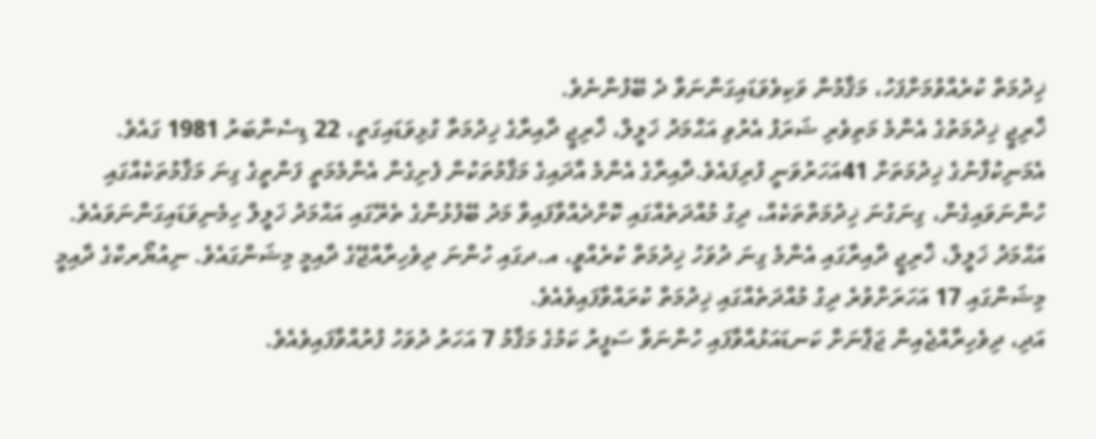ޚިދުމަތް ކުރެއްވުމަށްފަހު، މަޤާމުން ވަކިވެވަޑައިގަންނަވާ ދެ ބޭފުންނެވެ.
ޚާރިޖީ ޚިދުމަތުގެ އެންމެ މަތިވެރި ޝަރަފު އެރުވި އަޙްމަދު ޚަލީލް، ޚާރިޖީ ދާއިރާގެ ޚިދުމަތާ ގުޅިވަޑައިގަތީ، 22 ޑިސެންބަރު 1981 ގައެވެ. އެމަނިކުފާނުގެ ޚިދުމަތަށް 41އަހަރުވަނީ ފުރިފައެވެ.ދާއިރާގެ އެންމެ އާދައިގެ މަޤާމުތަކުން ފެށިގެން އެންމެމަތީ ފަންތީގެ ގިނަ މަޤާމުތަކެއްގައި ހުންނަވައިގެން، ގިނަގުނަ ޚިދުމަތްތަކެއް، ދިގު މުއްދަތެއްގައި ކޮށްދެއްވާފައިވާ މަދު ބޭފުޅުންގެ ތެރޭގައި އަޙްމަދު ޚަލީލް ހިމެނިވަޑައިގަންނަވައެވެ.
އަޙްމަދު ޚަލީލް، ޚާރިޖީ ދާއިރާގައި އެންމެ ގިނަ ދުވަހު ޚިދުމަތް ކުރެއްވީ، އ.ދގައި ހުންނަ ދިވެހިރާއްޖޭގެ ދާއިމީ މިޝަންގައެވެ. ނިއުޔޯރކްގެ ދާއިމީ މިޝަންގައި 17 އަހަރަށްވުރެ ދިގު މުއްދަތެއްގައި ޚިދުމަތް ކުރައްވާފައިވެއެވެ.
އަދި، ދިވެހިރާއްޖެއިން ޖަޕާނަށް ކަނޑައަޅުއްވާފައި ހުންނަވާ ސަފީރު ކަމުގެ މަޤާމު 7 އަހަރު ދުވަހު ފުރުއްވާފައިވެއެވެ.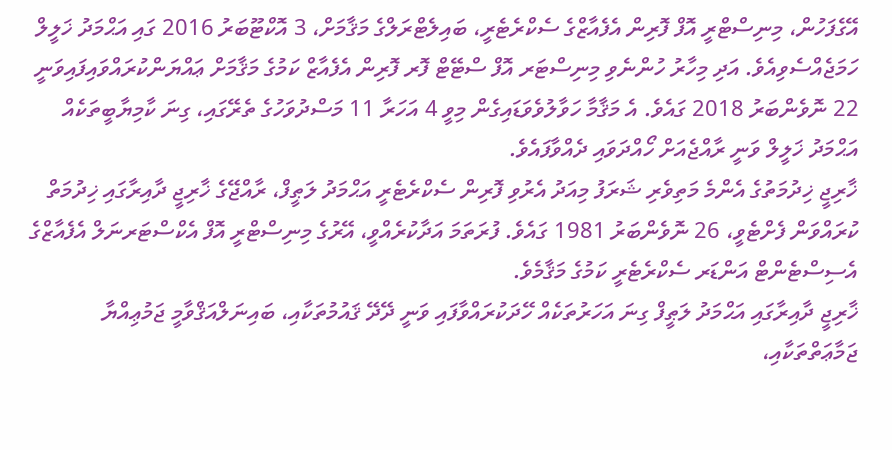އޭގެފަހުން، މިނިސްޓްރީ އޮފް ފޮރިން އެފެއާޒްގެ ސެކްރެޓެރީ، ބައިލެޓްރަލްގެ މަޤާމަށް، 3 އޮކްޓޫބަރު 2016 ގައި އަޙްމަދު ޚަލީލް ހަމަޖެއްސެވިއެވެ. އަދި މިހާރު ހުންނެވި މިނިސްޓަރ އޮފް ސްޓޭޓް ފޮރ ފޮރިން އެފެއާޒް ކަމުގެ މަޤާމަށް ޢައްޔަންކުރައްވައިފައިވަނީ 22 ނޮވެންބަރު 2018 ގައެވެ. އެ މަޤާމާ ހަވާލުވެވަޑައިގެން މިވީ 4 އަހަރާ 11 މަސްދުވަހުގެ ތެރޭގައި، ގިނަ ކާމިޔާބީތަކެއް އަޙްމަދު ޚަލީލް ވަނީ ރާއްޖެއަށް ހޯއްދަވައި ދެއްވާފައެވެ.
ޚާރިޖީ ޚިދުމަތުގެ އެންމެ މަތިވެރި ޝަރަފު މިއަދު އެރުވި ފޮރިން ސެކްރެޓެރީ އަޙްމަދު ލަޠީފް، ރާއްޖޭގެ ޚާރިޖީ ދާއިރާގައި ޚިދުމަތް ކުރައްވަން ފެށްޓެވީ، 26 ނޮވެންބަރު 1981 ގައެވެ. ފުރަތަމަ އަދާކުރެއްވީ، އޭރުގެ މިނިސްޓްރީ އޮފް އެކްސްޓަރނަލް އެފެއާޒްގެ އެސިސްޓެންޓް އަންޑަރ ސެކްރެޓެރީ ކަމުގެ މަޤާމެވެ.
ޚާރިޖީ ދާއިރާގައި އަޙްމަދު ލަޠީފް ގިނަ އަހަރުތަކެއް ހޭދަކުރައްވާފައި ވަނީ ދޭދޭ ޤައުމުތަކާއި، ބައިނަލްއަޤްވާމީ ޖަމުޢިއްޔާ ޖަމާޢަތްތަކާއި،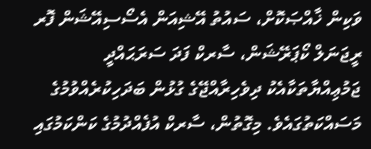ވަކިން ޚާއްޞަކޮށް، ސައުތު އޭޝިއަން އެސޯސިއޭޝަން ފޮރ ރީޖަނަލް ކޯޕަރޭޝަން، ސާރކް ފަދަ ސަރަޙައްދީ ޖަމުޢިއްޔާތަކާއެކު ދިވެހިރާއްޖޭގެ ގުޅުން ބަދަހިކުރެއްވުމުގެ މަސައްކަތުގައެވެ. މިގޮތުން، ސާރކް އުފެއްދުމުގެ ކަންކަމުގައި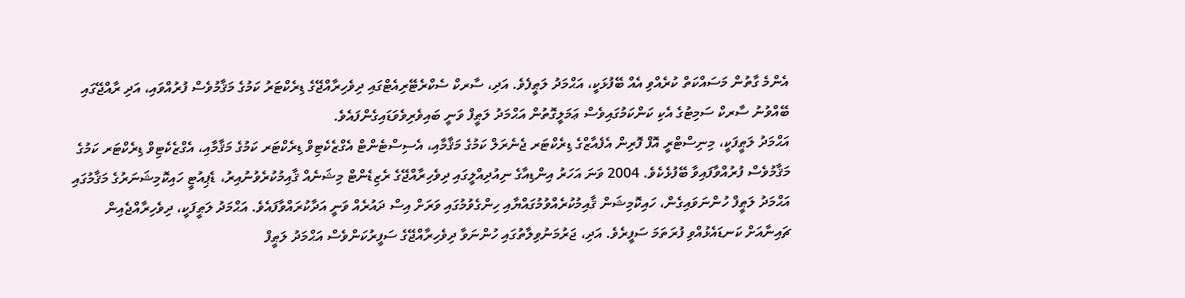އެންމެ ގާތުން މަސައްކަތް ކުރެއްވި އެއް ބޭފުޅަކީ، އަޙްމަދު ލަޠީފެވެ. އަދި، ސާރކް ސެކްރެޓޭރިއެޓްގައި ދިވެހިރާއްޖޭގެ ޑިރެކްޓަރު ކަމުގެ މަޤާމުވެސް ފުރުއްވައި، އަދި ރާއްޖޭގައި ބޭއްވުނު ސާރކް ސަމިޓުގެ އެކި ކަންކަމުގައިވެސް ޢަމަލީގޮތުން އަޙްމަދު ލަޠީފް ވަނީ ބައިވެރިވެވަޑައިގެންފައެވެ.
އަޙްމަދު ލަޠީފަކީ، މިނިސްޓްރީ އޮފް ފޮރިން އެފެއާޒްގެ ޑިރެކްޓަރ ޖެނެރަލް ކަމުގެ މަޤާމާއި، އެސިސްޓެންޓް އެގްޒެކެޓިވް ޑިރެކްޓަރ ކަމުގެ މަޤާމާއި، އެގްޒެކެޓިވް ޑިރެކްޓަރ ކަމުގެ މަޤާމުވެސް ފުރުއްވާފައިވާ ބޭފުޅެކެވެ. 2004 ވަނަ އަހަރު އިންޑިއާގެ ނިއުދިއްލީގައި ދިވެހިރާއްޖޭގެ ރެޒިޑެންޓް މިޝަނެއް ޤާއިމުކުރެވުނުއިރު، ޑެޕިއުޓީ ހައިކޮމިޝަނަރުގެ މަޤާމުގައި އަޙްމަދު ލަޠީފް ހުންނަވައިގެން، ހައިކޮމިޝަން ޤާއިމުކުރެއްވުމުގައްޔާއި ހިންގެވުމުގައި ވަރަށް އިސް ދައުރެއް ވަނީ އަދާކުރައްވާފައެވެ. އަޙްމަދު ލަޠީފަކީ، ދިވެހިރާއްޖެއިން ޗައިނާއަށް ކަނޑައެޅުއްވި ފުރަތަމަ ސަފީރެވެ. އަދި، ޖަރުމަނުވިލާތުގައި ހުންނަވާ ދިވެހިރާއްޖޭގެ ސަފީރުކަންވެސް އަޙްމަދު ލަޠީފް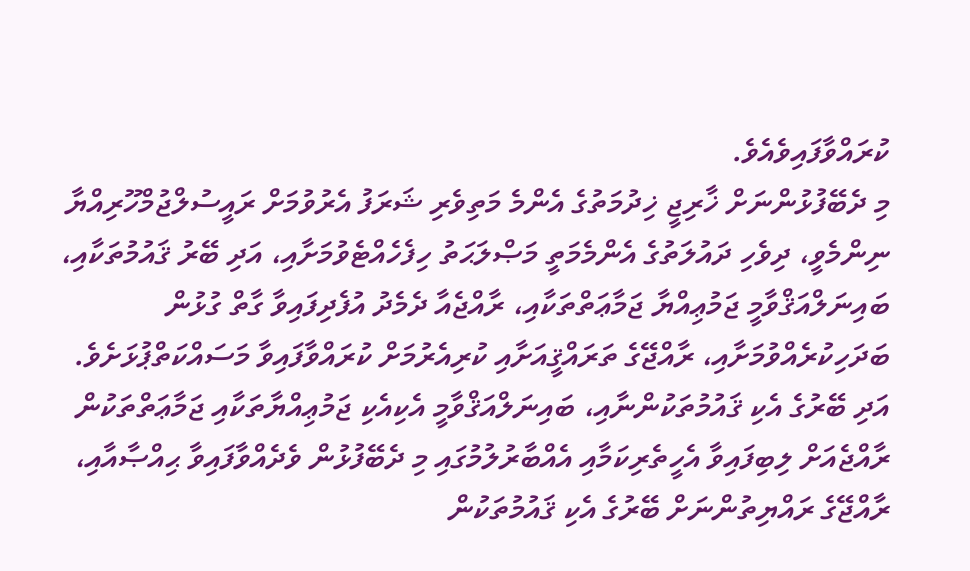ކުރައްވާފައިވެއެވެ.
މި ދެބޭފުޅުންނަށް ޚާރިޖީ ޚިދުމަތުގެ އެންމެ މަތިވެރި ޝަރަފު އެރުވުމަށް ރައީސުލްޖުމްހޫރިއްޔާ ނިންމެވީ، ދިވެހި ދައުލަތުގެ އެންމެމަތީ މަޞްލަޙަތު ހިފެހެއްޓެވުމަށާއި، އަދި ބޭރު ޤައުމުތަކާއި، ބައިނަލްއަޤްވާމީ ޖަމުޢިއްޔާ ޖަމާޢަތްތަކާއި، ރާއްޖެއާ ދެމެދު އުފެދިފައިވާ ގާތް ގުޅުން ބަދަހިކުރެއްވުމަށާއި، ރާއްޖޭގެ ތަރައްޤީއަށާއި ކުރިއެރުމަށް ކުރައްވާފައިވާ މަސައްކަތްޕުޅަށެވެ.
އަދި ބޭރުގެ އެކި ޤައުމުތަކުންނާއި، ބައިނަލްއަޤްވާމީ އެކިއެކި ޖަމުޢިއްޔާތަކާއި ޖަމާޢަތްތަކުން ރާއްޖެއަށް ލިބިފައިވާ އެހީތެރިކަމާއި އެއްބާރުލުމުގައި މި ދެބޭފުޅުން ވެދެއްވާފައިވާ ޙިއްޞާއާއި، ރާއްޖޭގެ ރައްޔިތުންނަށް ބޭރުގެ އެކި ޤައުމުތަކުން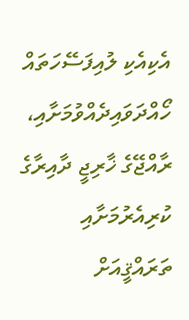އެކިއެކި ލުއިފަސޭހަތައް ހޯއްދަވައިދެއްވުމަށާއި، ރާއްޖޭގެ ޚާރިޖީ ދާއިރާގެ ކުރިއެރުމަށާއި ތަރައްޤީއަށް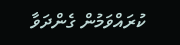ކުރައްވަމުން ގެންދަވާ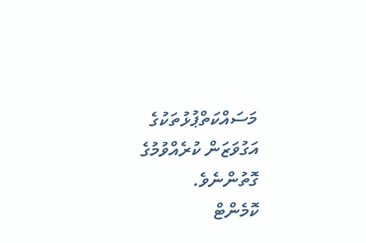މަސައްކަތްޕުޅުތަކުގެ އަގުވަޒަން ކުރެއްވުމުގެ ގޮތުންނެވެ.
ކޮމެންޓް